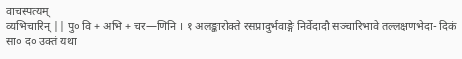वाचस्पत्यम्
व्यभिचारिन् || पु० वि + अभि + चर—णिनि । १ अलङ्कारोक्ते रसप्रादुर्भवाङ्गे निर्वेदादौ सञ्चारिभावे तल्लक्षणभेदा- दिकं सा० द० उक्तं यथा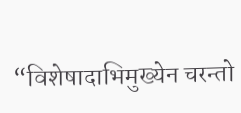“विशेषादाभिमुख्येन चरन्तो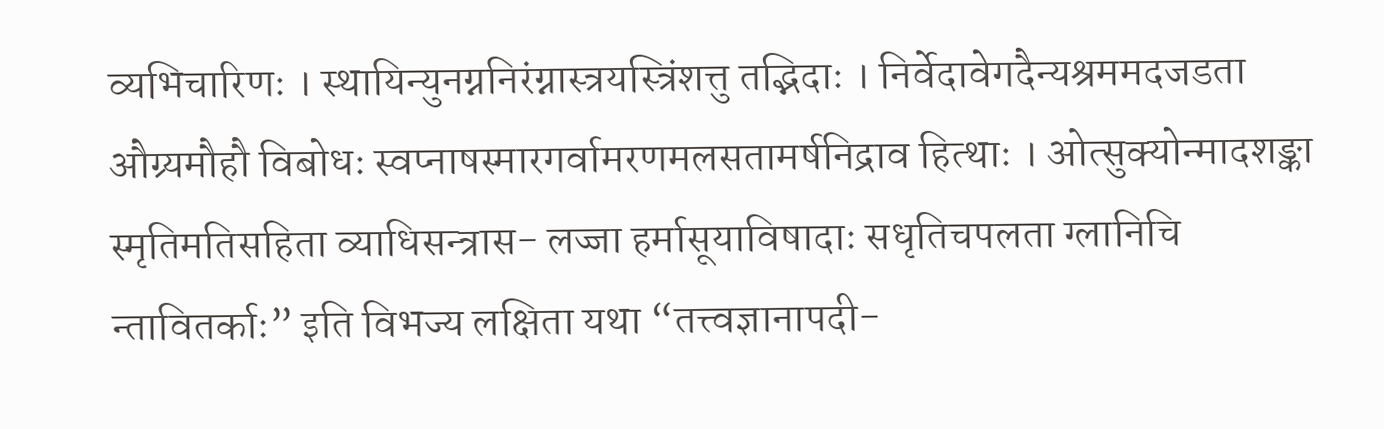व्यभिचारिणः । स्थायिन्युनग्ननिरंग्नास्त्रयस्त्रिंशत्तु तद्भिदाः । निर्वेदावेगदैन्यश्रममदजडता औग्र्यमौहौ विबोधः स्वप्नाषस्मारगर्वामरणमलसतामर्षनिद्राव हित्थाः । ओत्सुक्योन्मादशङ्का स्मृतिमतिसहिता व्याधिसन्त्रास- लज्जा हर्मासूयाविषादाः सधृतिचपलता ग्लानिचि न्तावितर्काः” इति विभज्य लक्षिता यथा “तत्त्वज्ञानापदी-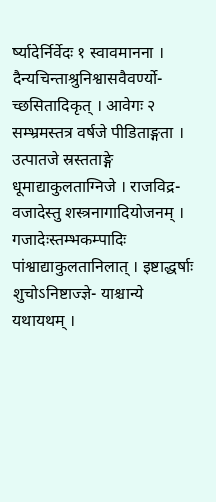र्ष्यादेर्निर्वेदः १ स्वावमानना । दैन्यचिन्ताश्रुनिश्वासवैवर्ण्यो- च्छसितादिकृत् । आवेगः २ सम्भ्रमस्तत्र वर्षजे पीडिताङ्गता । उत्पातजे स्रस्तताङ्गे धूमाद्याकुलताग्निजे । राजविद्र- वजादेस्तु शस्त्रनागादियोजनम् । गजादेःस्तम्भकम्पादिः पांश्वाद्याकुलतानिलात् । इष्टाद्धर्षाः शुचोऽनिष्टाज्ज्ञे- याश्चान्ये यथायथम् ।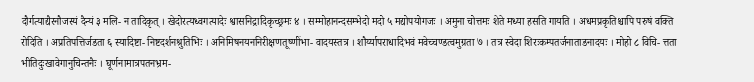दौर्गत्याद्यैरनौजस्यं दैन्यं ३ मलि- न तादिकृत् । खेदोरत्यध्वगत्यादेः श्वासनिद्रादिकृच्छ्रमः ४ । सम्मोहानन्दसम्भेदो मदो ५ मद्योपयोगजः । अमुना चोत्तमः शेते मध्या हसति गायति । अधमप्रकृतिश्चापि परुषं वक्ति रोदिति । अप्रतिपत्तिर्जडता ६ स्यादिष्टा- निष्टदर्शनश्रुतिभिः । अनिमिषनयननिरीक्षणतूष्णींभा- वादयस्तत्र । शौर्य्यापराधादिभवं मवेच्चण्डत्वमुग्रता ७ । तत्र स्वेदा शिरःकम्पतर्जनाताडनादयः । मोहो ८ विचि- त्तता भीतिदुःखावेगानुचिन्तनैः । घूर्णनामात्रपतनभ्रम-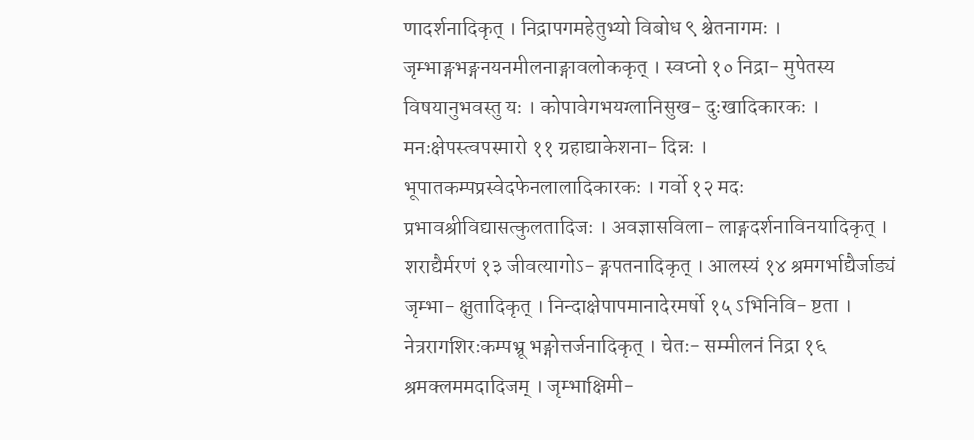णादर्शनादिकृत् । निद्रापगमहेतुभ्यो विबोध ९ श्चेतनागमः । जृम्भाङ्गभङ्गनयनमीलनाङ्गावलोककृत् । स्वप्नो १० निद्रा- मुपेतस्य विषयानुभवस्तु यः । कोपावेगभयग्लानिसुख- दुःखादिकारकः । मनःक्षेपस्त्वपस्मारो ११ ग्रहाद्याकेशना- दिन्नः । भूपातकम्पप्रस्वेदफेनलालादिकारकः । गर्वो १२ मदः प्रभावश्रीविद्यासत्कुलतादिजः । अवज्ञासविला- लाङ्गदर्शनाविनयादिकृत् । शराद्यैर्मरणं १३ जीवत्यागोऽ- ङ्गपतनादिकृत् । आलस्यं १४ श्रमगर्भाद्यैर्जाड्यं जृम्भा- क्षुतादिकृत् । निन्दाक्षेपापमानादेरमर्षो १५ ऽभिनिवि- ष्टता । नेत्ररागशिरःकम्पभ्रू भङ्गोत्तर्जनादिकृत् । चेतः- सम्मीलनं निद्रा १६ श्रमक्लममदादिजम् । जृम्भाक्षिमी-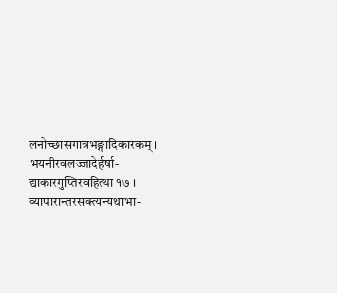लनोच्छासगात्रभङ्गादिकारकम् । भयनीरवलज्जादेर्हर्षा- द्याकारगुप्तिरवहित्था १७ । व्यापारान्तरसक्त्यन्यथाभा-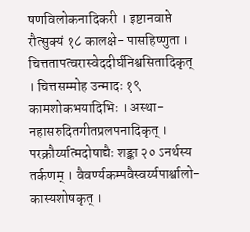षणविलोकनादिकरी । इष्टानवाप्ते रौत्सुक्यं १८ कालक्षे- पासहिष्णुता । चित्ततापत्वरास्वेददीर्घनिश्वसितादिकृत् । चित्तसम्मोह उन्मादः १९ कामशोकभयादिभिः । अस्था- नहासरुदितगीतप्रलपनादिकृत् । परक्रौर्य्यात्मदोषाद्यैः शङ्का २० ऽनर्थस्य तर्कणम् । वैवर्ण्यकम्पवैस्वर्य्यपार्श्वालो- कास्यशोषकृत् ।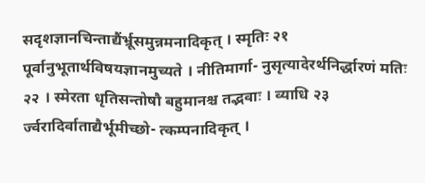सदृशज्ञानचिन्ताद्यैंर्भ्रूसमुन्नमनादिकृत् । स्मृतिः २१ पूर्वानुभूतार्थविषयज्ञानमुच्यते । नीतिमार्गा- नुसृत्यादेरर्थनिर्द्धारणं मतिः २२ । स्मेरता धृतिसन्तोषौ बहुमानश्च तद्भवाः । व्याधि २३ र्ज्वरादिर्वाताद्यैर्भूमीच्छो- त्कम्पनादिकृत् ।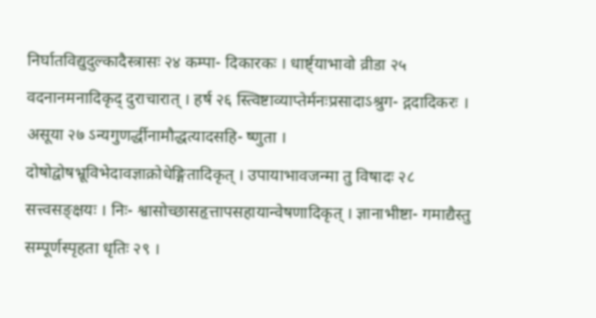निर्घातविद्युदुल्कादैस्त्रासः २४ कम्पा- दिकारकः । धार्ष्ट्याभावो व्रीडा २५ वदनानमनादिकृद् दुराचारात् । हर्ष २६ स्त्विष्टाव्याप्तेर्मनःप्रसादाऽश्रुग- द्गदादिकरः । असूया २७ ऽन्यगुणर्द्धीनामौद्धत्यादसहि- ष्णुता । दोषोद्वोषभ्रूविभेदावज्ञाक्रोधेङ्गितादिकृत् । उपायाभावजन्मा तु विषादः २८ सत्त्वसङ्क्षयः । निः- श्वासोच्छासहृत्तापसहायान्वेषणादिकृत् । ज्ञानाभीष्टा- गमाद्यैस्तु सम्पूर्णस्पृहता धृतिः २९ ।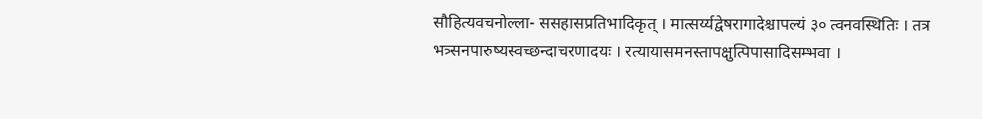सौहित्यवचनोल्ला- ससहासप्रतिभादिकृत् । मात्सर्य्यद्वेषरागादेश्चापल्यं ३० त्वनवस्थितिः । तत्र भत्र्सनपारुष्यस्वच्छन्दाचरणादयः । रत्यायासमनस्तापक्षुत्पिपासादिसम्भवा ।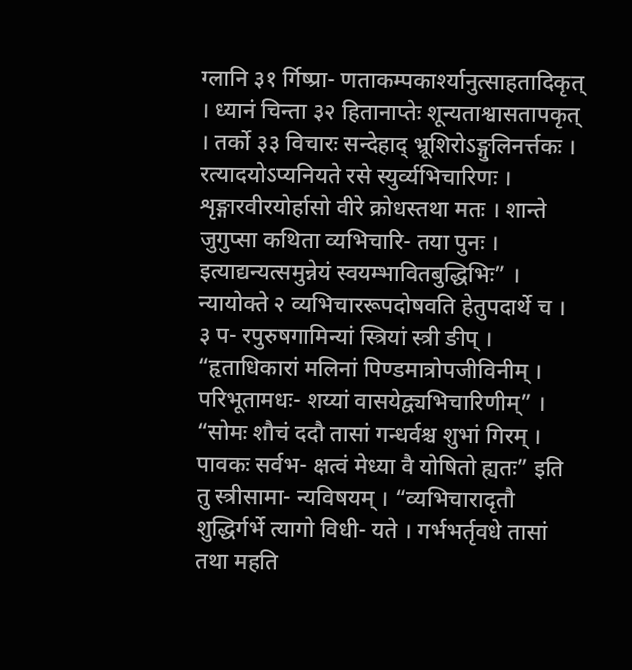ग्लानि ३१ र्गिष्प्रा- णताकम्पकार्श्यानुत्साहतादिकृत् । ध्यानं चिन्ता ३२ हितानाप्तेः शून्यताश्वासतापकृत् । तर्को ३३ विचारः सन्देहाद् भ्रूशिरोऽङ्गुलिनर्त्तकः । रत्यादयोऽप्यनियते रसे स्युर्व्यभिचारिणः । शृङ्गारवीरयोर्हासो वीरे क्रोधस्तथा मतः । शान्ते जुगुप्सा कथिता व्यभिचारि- तया पुनः । इत्याद्यन्यत्समुन्नेयं स्वयम्भावितबुद्धिभिः” । न्यायोक्ते २ व्यभिचाररूपदोषवति हेतुपदार्थे च । ३ प- रपुरुषगामिन्यां स्त्रियां स्त्री ङीप् । “हृताधिकारां मलिनां पिण्डमात्रोपजीविनीम् । परिभूतामधः- शय्यां वासयेद्व्यभिचारिणीम्” । “सोमः शौचं ददौ तासां गन्धर्वश्च शुभां गिरम् । पावकः सर्वभ- क्षत्वं मेध्या वै योषितो ह्यतः” इति तु स्त्रीसामा- न्यविषयम् । “व्यभिचारादृतौ शुद्धिर्गर्भे त्यागो विधी- यते । गर्भभर्तृवधे तासां तथा महति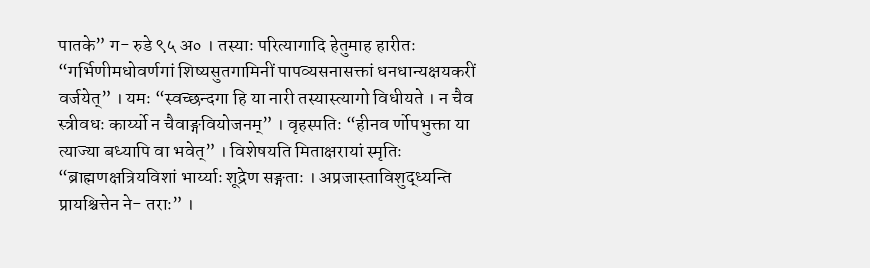पातके” ग- रुडे ९५ अ० । तस्याः परित्यागादि हेतुमाह हारीतः “गर्भिणीमधोवर्णगां शिष्यसुतगामिनीं पापव्यसनासक्तां धनधान्यक्षयकरीं वर्जयेत्” । यमः “स्वच्छन्दगा हि या नारी तस्यास्त्यागो विधीयते । न चैव स्त्रीवधः कार्य्यो न चैवाङ्गवियोजनम्” । वृहस्पतिः “हीनव र्णोपभुक्ता या त्याज्या बध्यापि वा भवेत्” । विशेषयति मिताक्षरायां स्मृतिः “ब्राह्मणक्षत्रियविशां भार्य्याः शूद्रेण सङ्गताः । अप्रजास्ताविशुद्ध्यन्ति प्रायश्चित्तेन ने- तराः” ।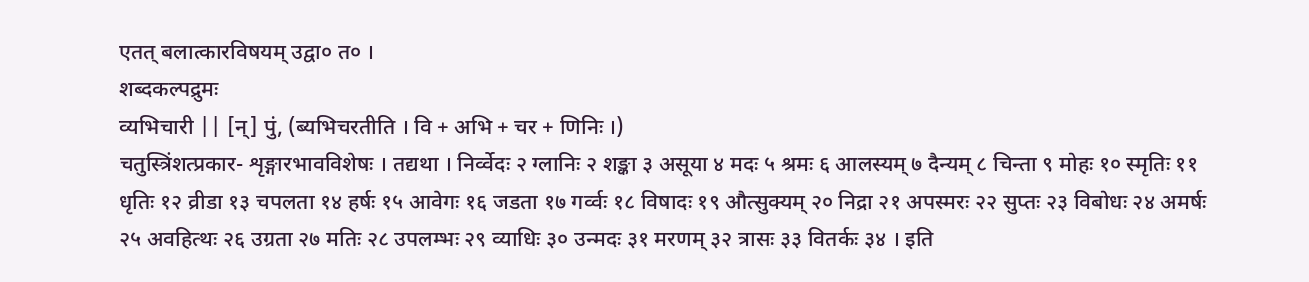एतत् बलात्कारविषयम् उद्वा० त० ।
शब्दकल्पद्रुमः
व्यभिचारी || [न्] पुं, (ब्यभिचरतीति । वि + अभि + चर + णिनिः ।)
चतुस्त्रिंशत्प्रकार- शृङ्गारभावविशेषः । तद्यथा । निर्व्वेदः २ ग्लानिः २ शङ्का ३ असूया ४ मदः ५ श्रमः ६ आलस्यम् ७ दैन्यम् ८ चिन्ता ९ मोहः १० स्मृतिः ११ धृतिः १२ व्रीडा १३ चपलता १४ हर्षः १५ आवेगः १६ जडता १७ गर्व्वः १८ विषादः १९ औत्सुक्यम् २० निद्रा २१ अपस्मरः २२ सुप्तः २३ विबोधः २४ अमर्षः २५ अवहित्थः २६ उग्रता २७ मतिः २८ उपलम्भः २९ व्याधिः ३० उन्मदः ३१ मरणम् ३२ त्रासः ३३ वितर्कः ३४ । इति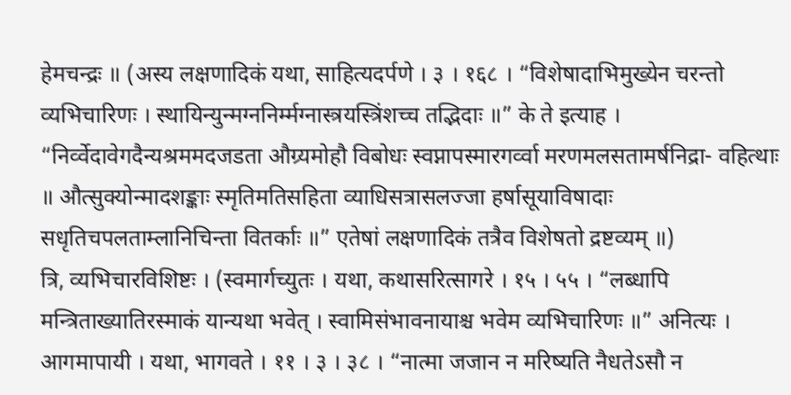हेमचन्द्रः ॥ (अस्य लक्षणादिकं यथा, साहित्यदर्पणे । ३ । १६८ । “विशेषादाभिमुख्येन चरन्तो व्यभिचारिणः । स्थायिन्युन्मग्ननिर्म्मग्नास्त्रयस्त्रिंशच्च तद्भिदाः ॥” के ते इत्याह । “निर्व्वेदावेगदैन्यश्रममदजडता औग्र्यमोहौ विबोधः स्वप्नापस्मारगर्व्वा मरणमलसतामर्षनिद्रा- वहित्थाः ॥ औत्सुक्योन्मादशङ्काः स्मृतिमतिसहिता व्याधिसत्रासलज्जा हर्षासूयाविषादाः सधृतिचपलताम्लानिचिन्ता वितर्काः ॥” एतेषां लक्षणादिकं तत्रैव विशेषतो द्रष्टव्यम् ॥)
त्रि, व्यभिचारविशिष्टः । (स्वमार्गच्युतः । यथा, कथासरित्सागरे । १५ । ५५ । “लब्धापि मन्त्रिताख्यातिरस्माकं यान्यथा भवेत् । स्वामिसंभावनायाश्च भवेम व्यभिचारिणः ॥” अनित्यः । आगमापायी । यथा, भागवते । ११ । ३ । ३८ । “नात्मा जजान न मरिष्यति नैधतेऽसौ न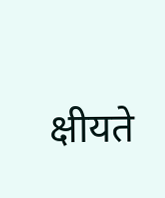क्षीयते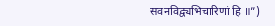सवनविद्व्यभिचारिणां हि ॥”)